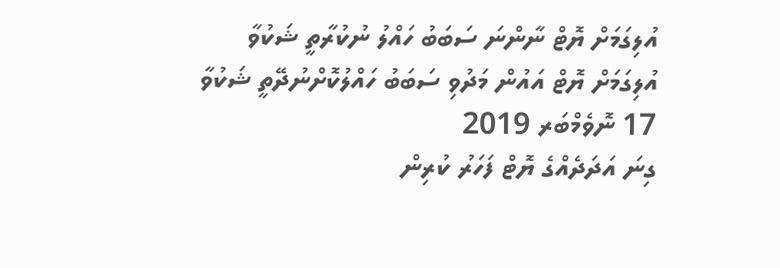އުލިގަމަށް ޔޮޓް ނާންނަ ސަބަބު ހައްލު ނުކުރާތީ ޝަކުވާ
އުލިގަމަށް ޔޮޓް އައުން މަދުވި ސަބަބު ހައްލުކޮށްނުދޭތީ ޝަކުވާ
17 ނޮވެމްބަރ 2019
ގިނަ އަދަދެއްގެ ޔޮޓް ފަހަރު ކުރިން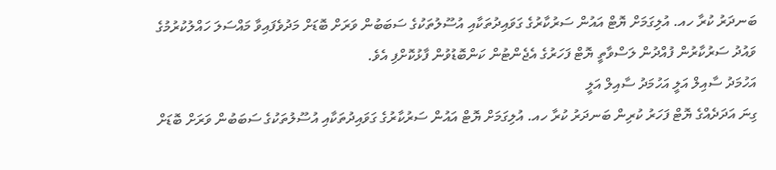ބަނދަރު ކުރާ ހއ. އުލިގަމަށް ޔޮޓް އައުން ސަރުކާރުގެ ގަވައިދުތަކާއި އުސޫލުތަކުގެ ސަބަބުން ވަރަށް ބޮޑަށް މަދުވެފައިވާ މައްސަލަ ހައްލުކުރުމުގެ ވައުދު ސަރުކާރުން ފުއްދުން ލަސްވާތީ ޔޮޓް ފަހަރުގެ އެޖެންޓުން ކަންބޮޑުވުން ފާޅުކޮށްފި އެވެ.
އަހުމަދު ސާއިލް އަލީ އަހުމަދު ސާއިލް އަލީ
ގިނަ އަދަދެއްގެ ޔޮޓް ފަހަރު ކުރިން ބަނދަރު ކުރާ ހއ. އުލިގަމަށް ޔޮޓް އައުން ސަރުކާރުގެ ގަވައިދުތަކާއި އުސޫލުތަކުގެ ސަބަބުން ވަރަށް ބޮޑަށް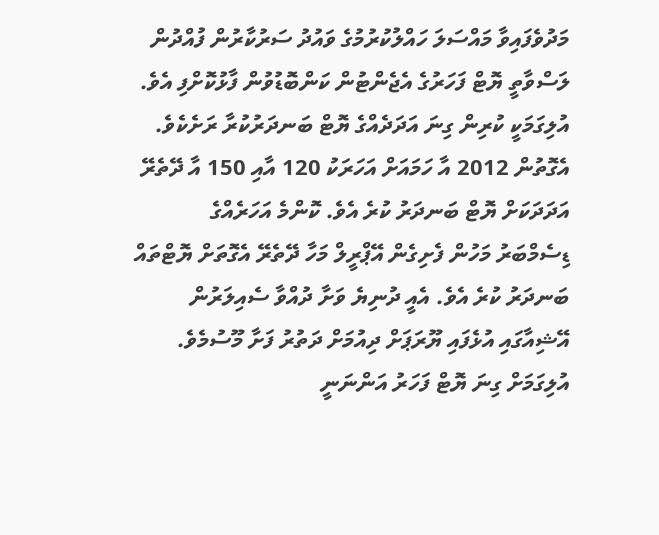މަދުވެފައިވާ މައްސަލަ ހައްލުކުރުމުގެ ވައުދު ސަރުކާރުން ފުއްދުން ލަސްވާތީ ޔޮޓް ފަހަރުގެ އެޖެންޓުން ކަންބޮޑުވުން ފާޅުކޮށްފި އެވެ.
އުލިގަމަކީ ކުރިން ގިނަ އަދަދެއްގެ ޔޮޓް ބަނދަރުކުރާ ރަށެކެވެ. އެގޮތުން 2012 އާ ހަމައަށް އަހަރަކު 120 އާއި 150 އާ ދޭތެރޭ އަދަދަކަށް ޔޮޓް ބަނދަރު ކުރެ އެވެ. ކޮންމެ އަހަރެއްގެ ޑިސެމްބަރު މަހުން ފެށިގެން އޭޕްރީލް މަހާ ދޭތެރޭ އެގޮތަށް ޔޮޓްތައް ބަނދަރު ކުރެ އެވެ. އެއީ ދުނިޔެ ވަށާ ދުއްވާ ސެއިލަރުން އޭޝިއާގައި އުޅެފައި ޔޫރަޕަށް ދިއުމަށް ދަތުރު ފަށާ މޫސުމެވެ.
އުލިގަމަށް ގިނަ ޔޮޓް ފަހަރު އަންނަނީ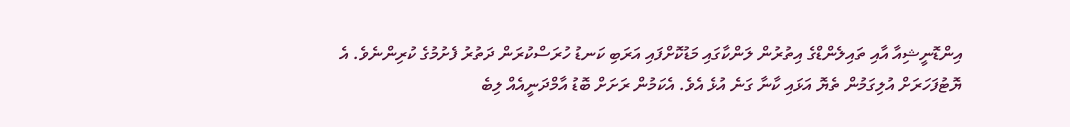އިންޑޮނީޝިއާ އާއި ތައިލެންޑްގެ އިތުރުން ލަންކާގައި މަޑުކޮށްފައި އަރަބި ކަނޑު ހުރަސްކުރަން ދަތުރު ފެށުމުގެ ކުރިންނެވެ. އެ ޔޮޓުފަހަރަށް އުލިގަމުން ތެޔޮ އަޅައި ކާނާ ގަނެ އުޅެ އެވެ. އެކަމުން ރަށަށް ބޮޑު އާމްދަނީއެއް ލިބެ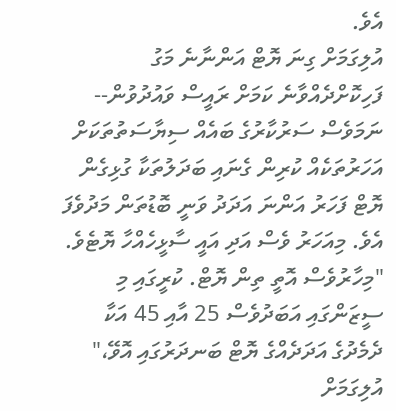އެވެ.
އުލިގަމަށް ގިނަ ޔޮޓް އަންނާނެ މަގު ފަހިކޮށްދެއްވާނެ ކަމަށް ރައީސް ވައުދުވުން--
ނަމަވެސް ސަރުކާރުގެ ބައެއް ސިޔާސަތުތަކަށް އަހަރުތަކެއް ކުރިން ގެނައި ބަދަލުތަކާ ގުޅިގެން ޔޮޓް ފަހަރު އަންނަ އަދަދު ވަނީ ބޮޑުތަން މަދުވެފަ އެވެ. މިއަހަރު ވެސް އަދި އައީ ސާޅީހެއްހާ ޔޮޓެވެ.
"މިހާރުވެސް އޮތީ ތިން ޔޮޓް. ކުރީގައި މި ސީޒަންގައި އަބަދުވެސް 25 އާއި 45 އަކާ ދެމެދުގެ އަދަދެއްގެ ޔޮޓް ބަނދަރުގައި އޮވޭ،" އުލިގަމަށް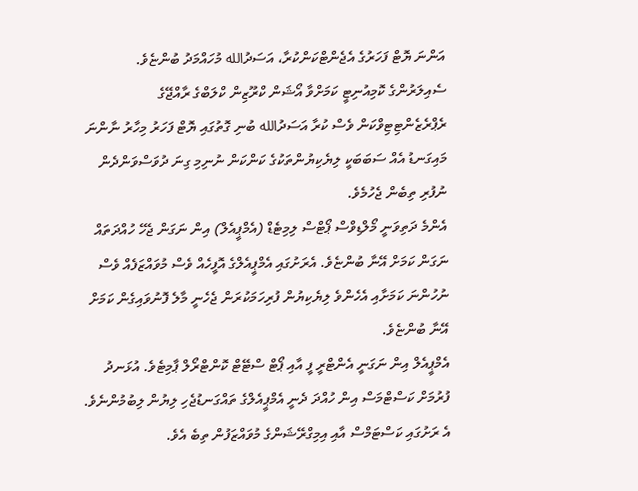އަންނަ ޔޮޓް ފަހަރުގެ އެޖެންޓްކަންކުރާ، އަސަދުالله މުހައްމަދު ބުންޏެވެ.
ސެއިލަރުންގެ ކޮމިއުނިޓީ ކަމަށްވާ އޯޝަން ކްރޫޒިން ކްލަބްގެ ރާއްޖޭގެ ރެޕްރެޒެންޓިޓިވްކަން ވެސް ކުރާ އަސަދުالله ބުނި ގޮތުގައި ޔޮޓް ފަހަރު މިހާރު ނާންނަ މައިގަނޑު އެއް ސަބަބަކީ ލިޔެކިޔުންތަކުގެ ކަންކަން ނުނިމި ގިނަ ދުވަސްވަންދެން ނުފުރި ތިބެން ޖެހުމެވެ.
އެންމެ ދަތިވަނީ މޯލްޑިވްސް ޕޯޓްސް ލިމިޓެޑް (އެމްޕީއެލް) އިން ނަގަން ޖެހޭ ހުއްދަތައް ނަގަން ކަމަށް އޭނާ ބުންޏެވެ. އެރަށުގައި އެމްޕީއެލްގެ އޮފީހެއް ވެސް މުވައްޒަފެއް ވެސް ނުހުންނަ ކަމަށާއި އެހެންވެ ލިޔެކިޔުން ފުރިހަމަކުރަން ޖެހެނީ މާލެ ފޮނުވައިގެން ކަމަށް އޭނާ ބުންޏެވެ.
އެމްޕީއެލް އިން ނަގަނީ އެންޓްރީ ފީ އާއި ޕޯޓް ސްޓޭޓް ކޮންޓްރޯލް ޕާމިޓެވެ. އުޅަނދު ފުރުމަށް ކަސްޓްމަސް އިން ހުއްދަ ދެނީ އެމްޕީއެލްގެ ތައްގަނޑުޖެހި ލިޔުން ލިބުމުންނެވެ. އެ ރަށުގައި ކަސްޓަމްސް އާއި އިމިގްރޭޝަންގެ މުވައްޒަފުން ތިބެ އެވެ.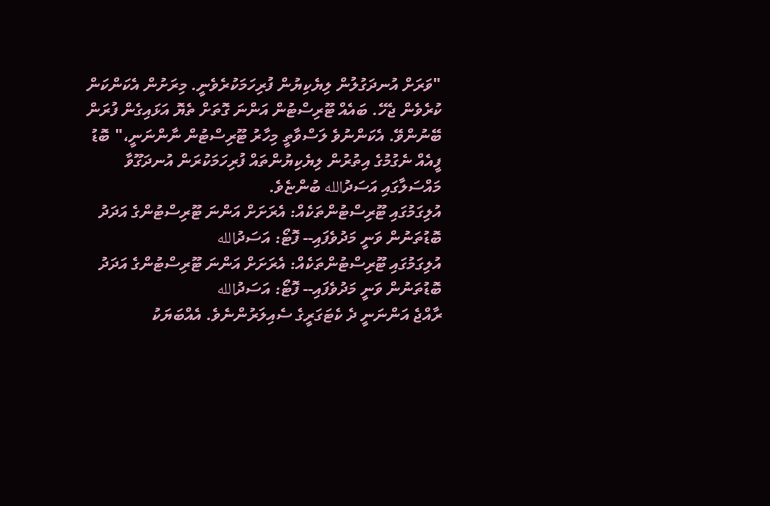"ވަރަށް އުނދަގުލުން ލިޔެކިޔުން ފުރިހަމަކުރެވެނީ. މިރަށުން އެކަންކަން ކުރެވެން ޖެހޭ. ބައެއް ޓޫރިސްޓުން އަންނަ ގޮތަށް ތެޔޮ އަޅައިގެން ފުރަން ބޭނުންވޭ. އެކަންނުވެ ލަސްވާތީ މިހާރު ޓޫރިސްޓުން ނާންނަނީ،" ބޮޑު ފީއެއް ނެގުމުގެ އިތުރުން ލިޔެކިޔުންތައް ފުރިހަމަކުރަން އުނދަގޫވާ މައްސަލާގައި އަސަދުالله ބުންޏެވެ.
އުލިގަމުގައި ޓޫރިސްޓުންތަކެއް: އެރަށަށް އަންނަ ޓޫރިސްޓުންގެ އަދަދު ބޮޑުތަނުން ވަނީ މަދުވެފައި-- ފޮޓޯ: އަސަދުالله
އުލިގަމުގައި ޓޫރިސްޓުންތަކެއް: އެރަށަށް އަންނަ ޓޫރިސްޓުންގެ އަދަދު ބޮޑުތަނުން ވަނީ މަދުވެފައި-- ފޮޓޯ: އަސަދުالله
ރާއްޖެ އަންނަނީ ދެ ކެޓަގަރީގެ ސެއިލަރުންނެވެ. އެއްބަޔަކު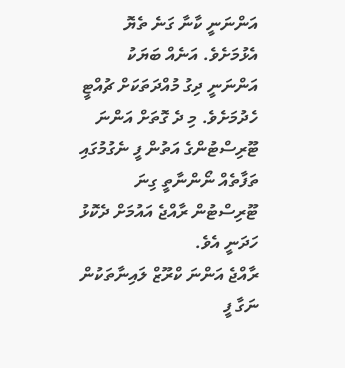އަންނަނީ ކާނާ ގަނެ ތެޔޮ އެޅުމަށެވެ. އަނެއް ބަޔަކު އަންނަނީ ދިގު މުއްދަތަކަށް ޗުއްޓީ ހެދުމަށެވެ. މި ދެ ގޮތަށް އަންނަ ޓޫރިސްޓުންގެ އަތުން ފީ ނެގުމުގައި ތަފާތެއް ނޯންނާތީ ގިނަ ޓޫރިސްޓުން ރާއްޖެ އައުމަށް ދެކޮޅު ހަދަނީ އެވެ.
ރާއްޖެ އަންނަ ކްރޫޒް ލައިނާތަކުން ނަގާ ފީ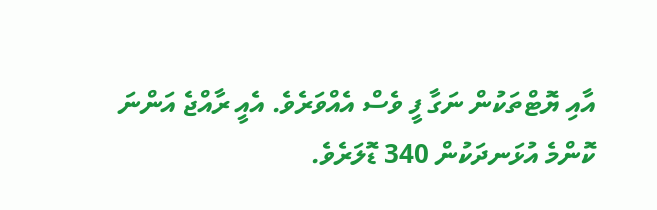އާއި ޔޮޓްތަކުން ނަގާ ފީ ވެސް އެއްވަރެވެ. އެއީ ރާއްޖެ އަންނަ ކޮންމެ އުޅަނދަކުން 340 ޑޮލަރެވެ.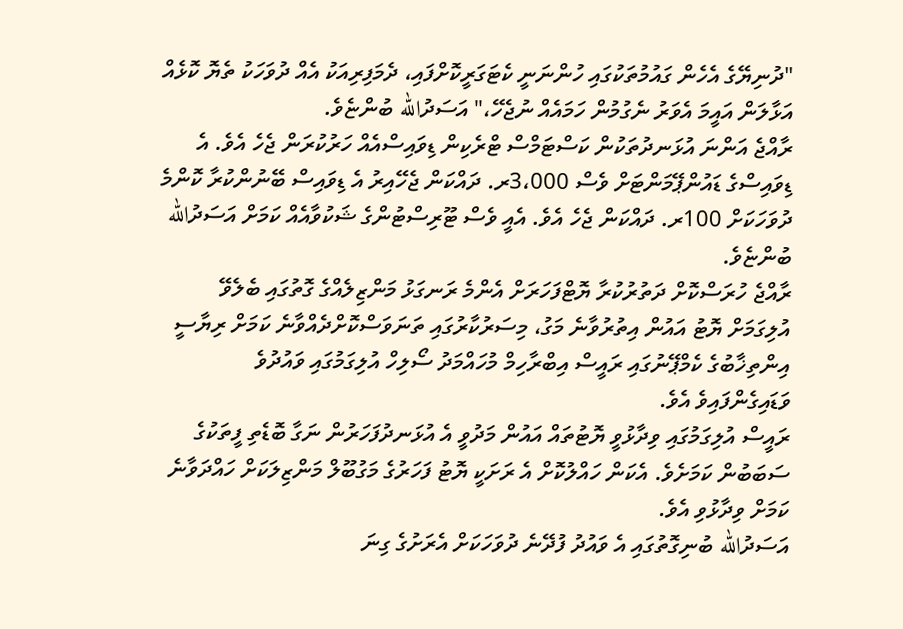"ދުނިޔޭގެ އެހެން ގައުމުތަކުގައި ހުންނަނީ ކެޓަގަރީކޮށްފައި، ދެމަފިރިއަކު އެއް ދުވަހަކު ތެޔޮ ކޮޅެއް އަޅާލަން އައީމަ އެވަރު ނެގުމުން ހަމައެއް ނުޖެހޭ،" އަސަދުالله ބުންޏެވެ.
ރާއްޖެ އަންނަ އުޅަނދުތަކުން ކަސްޓަމްސް ޓްރެކިން ޑިވައިސްއެއް ހަރުކުރަން ޖެހެ އެވެ. އެ ޑިވައިސްގެ ޑައުންޕޭމަންޓަށް ވެސް 3،000ރ. ދައްކަން ޖެހޭއިރު އެ ޑިވައިސް ބޭނުންކުރާ ކޮންމެ ދުވަހަކަށް 100ރ. ދައްކަން ޖެހެ އެވެ. އެއީ ވެސް ޓޫރިސްޓުންގެ ޝަކުވާއެއް ކަމަށް އަސަދުالله ބުންޏެވެ.
ރާއްޖެ ހުރަސްކޮށް ދަތުރުކުރާ ޔޮޓްފަހަރަށް އެންމެ ރަނގަޅު މަންޒިލެއްގެ ގޮތުގައި ބެލެވޭ އުލިގަމަށް ޔޮޓު އައުން އިތުރުވާނެ މަގު، މިސަރުކާރުގައި ތަނަވަސްކޮށްދެއްވާނެ ކަމަށް ރިޔާސީ އިންތިޚާބުގެ ކެމްޕޭނުގައި ރައީސް އިބްރާހިމް މުހައްމަދު ސޯލިހް އުލިގަމުގައި ވައުދުވެ ވަޑައިގެންފައިވެ އެވެ.
ރައީސް އުލިގަމުގައި ވިދާޅުވީ ޔޮޓުތައް އައުން މަދުވީ އެ އުޅަނދުފަހަރުން ނަގާ ބޮޑެތި ފީތަކުގެ ސަބަބުން ކަމަށެވެ. އެކަން ހައްލުކޮށް އެ ރަށަކީ ޔޮޓު ފަހަރުގެ މަގުބޫލް މަންޒިލަކަށް ހައްދަވާނެ ކަމަށް ވިދާޅުވި އެވެ.
އަސަދުالله ބުނިގޮތުގައި އެ ވައުދު ފުދޭނެ ދުވަހަކަށް އެރަށުގެ ގިނަ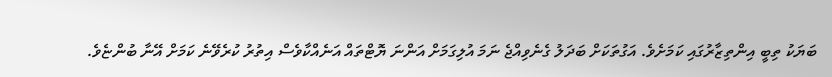ބަޔަކު ތިބީ އިންތިޒާރުގައި ކަމަށެވެ. އަގުތަކަށް ބަދަލު ގެނެވިއްޖެ ނަމަ އުލިގަމަށް އަންނަ ޔޮޓްތައް އަނެއްކާވެސް އިތުރު ކުރެވޭނެ ކަމަށް އޭނާ ބުންޏެވެ.